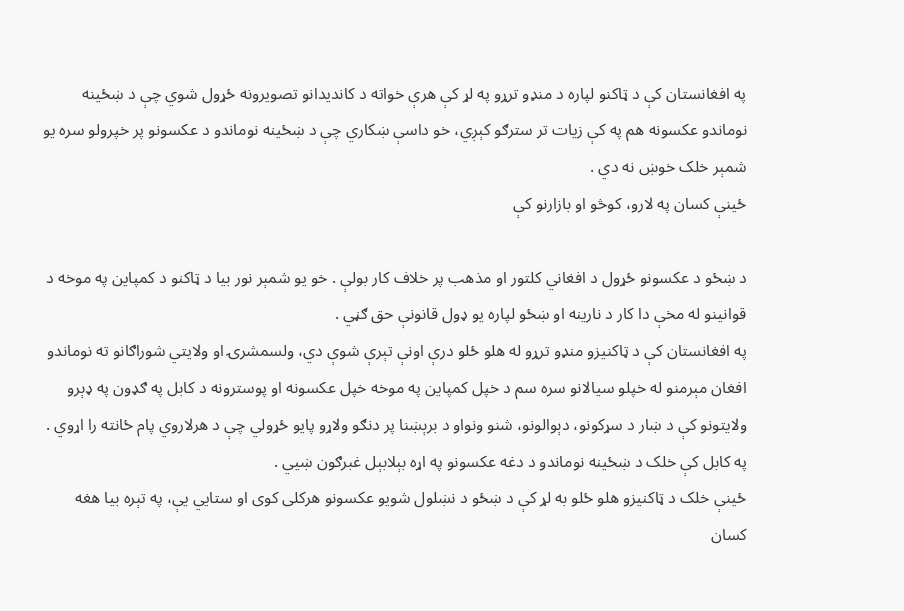په افغانستان کې د ټاکنو لپاره د منډو ترړو په لړ کې هرې خواته د کانديدانو تصويرونه ځړول شوي چې د ښځينه نوماندو عکسونه هم په کې زيات تر سترګو کېږي، خو داسې ښکاري چې د ښځينه نوماندو د عکسونو پر خپرولو سره يو شمېر خلک خوښ نه دي .
ځينې کسان په لارو، کوڅو او بازارنو کې

د ښځو د عکسونو ځړول د افغاني کلتور او مذهب پر خلاف کار بولې . خو يو شمېر نور بيا د ټاکنو د کمپاين په موخه د قوانينو له مخې دا کار د نارينه او ښځو لپاره يو ډول قانونې حق ګڼي .
په افغانستان کې د ټاکنيزو منډو ترړو له هلو ځلو درې اونې تېرې شوې دي، ولسمشرۍ او ولايتي شوراګانو ته نوماندو افغان مېرمنو له خپلو سيالانو سره سم د خپل کمپاين په موخه خپل عکسونه او پوسترونه د کابل په ګډون په ډېرو ولايتونو کې د ښار د سړکونو، دېوالونو، شنو ونواو د برېښنا پر دنګو ولاړو پايو ځړولي چې د هرلاروي پام ځانته را اړوي .
په کابل کې خلک د ښځينه نوماندو د دغه عکسونو په اړه بېلابېل غبرګون ښيي .
ځينې خلک د ټاکنيزو هلو ځلو به لړ کې د ښځو د نښلول شويو عکسونو هرکلی کوی او ستايي يې، په تېره بيا هغه کسان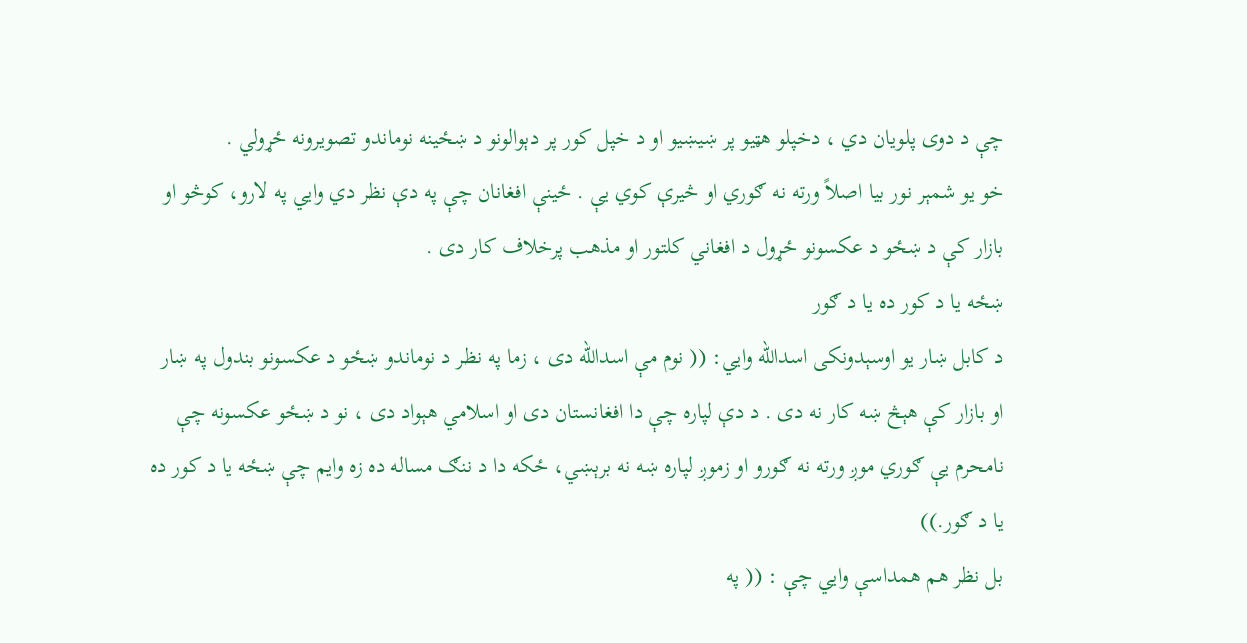چې د دوی پلويان دي ، دخپلو هټيو پر ښيښيو او د خپل کور پر دېوالونو د ښځينه نوماندو تصويرونه ځړولي .
خو يو شمېر نور بيا اصلاً ورته نه ګوري او څيرې کوي يې . ځينې افغانان چې په دې نظر دي وايي په لارو، کوڅو او بازار کې د ښځو د عکسونو ځړول د افغاني کلتور او مذهب پرخلاف کار دی .
ښځه يا د کور ده يا د ګور
د کابل ښار يو اوسېدونکی اسدالله وايي: (( نوم مې اسدالله دی ، زما په نظر د نوماندو ښځو د عکسونو بندول په ښار او بازار کې هېڅ ښه کار نه دی . د دې لپاره چې دا افغانستان دی او اسلامي هېواد دی ، نو د ښځو عکسونه چې نامحرم يې ګوري موږ ورته نه ګورو او زموږ لپاره ښه نه برېښي، ځکه دا د ننګ مساله ده زه وايم چې ښځه يا د کور ده يا د ګور.))
بل نظر هم همداسې وايي چې : (( په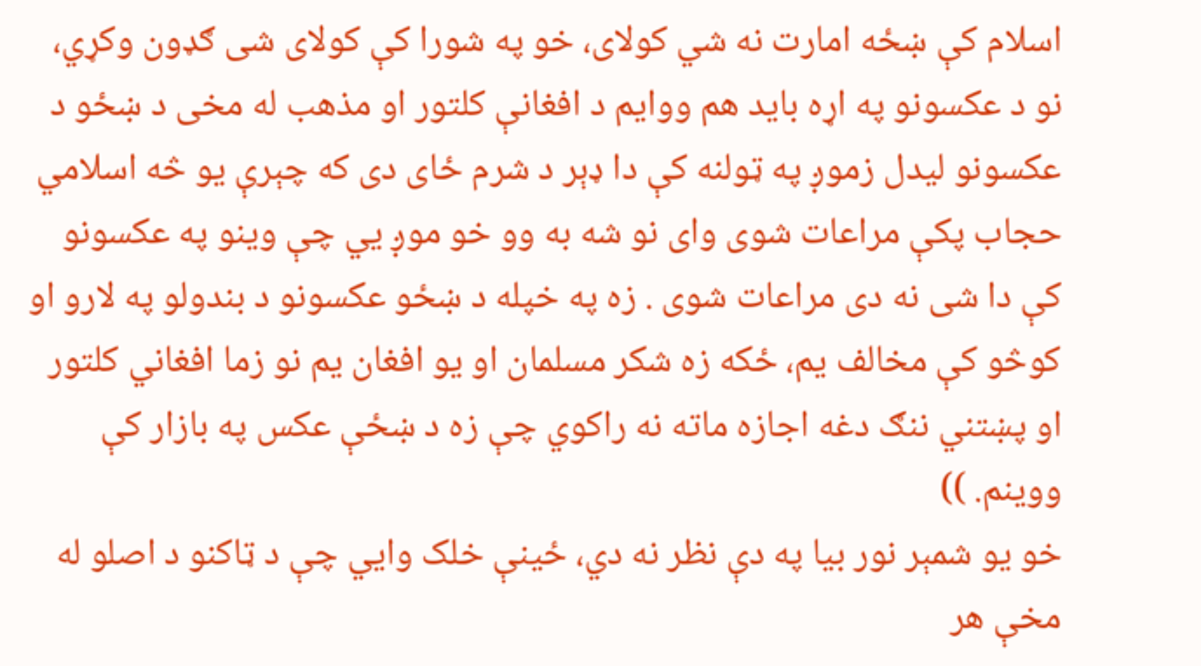اسلام کې ښځه امارت نه شي کولای، خو په شورا کې کولای شی ګډون وکړي، نو د عکسونو په اړه بايد هم ووايم د افغانې کلتور او مذهب له مخی د ښځو د عکسونو ليدل زموږ په ټولنه کې دا ډېر د شرم ځای دی که چېرې يو څه اسلامي حجاب پکې مراعات شوی وای نو شه به وو خو موږ يي چې وينو په عکسونو کې دا شی نه دی مراعات شوی . زه په خپله د ښځو عکسونو د بندولو په لارو او کوڅو کې مخالف يم، ځکه زه شکر مسلمان او يو افغان يم نو زما افغاني کلتور او پښتني ننګ دغه اجازه ماته نه راکوي چې زه د ښځې عکس په بازار کې ووينم. ))
خو يو شمېر نور بيا په دې نظر نه دي، ځينې خلک وايي چې د ټاکنو د اصلو له مخې هر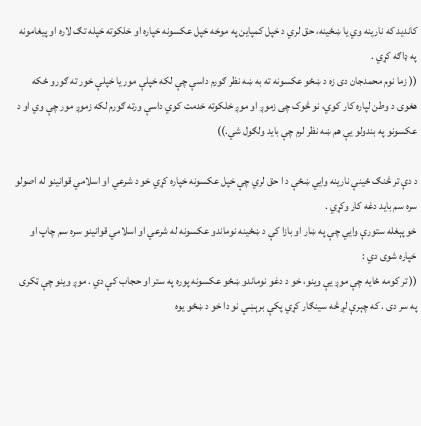کانديد که نارينه وي يا ښځينه، حق لري د خپل کمپاين په موخه خپل عکسونه خپاره او خلکوته خپله تګ لاره او پيغامونه په ډاګه کړي .
(( زما نوم محمدجان دی زه د ښځو عکسونه ته به ښه نظر ګورم داسې چې لکه خپلې مور يا خپلې خور ته ګورو ځکه هغوی د وطن لپاره کار کوي، نو څوک چی زموږ او موږ خلکوته خدمت کوي داسې ورته ګورم لکه زموږ مور چې وي او د عکسونو په بندولو يې هم ښه نظر لرم چې بايد ولګول شي.))

د دې تر څنګ ځينې نارينه وايي ښځې د ا حق لري چې خپل عکسونه خپاره کړي خو د شرعي او اسلامي قوانينو له اصولو سره سم بايد دغه کار وکړي .
خو پېغله ستورې وايي چې په ښار او بازا کې د ښځينه نوماندو عکسونه له شرعي او اسلامي قوانينو سره سم چاپ او خپاره شوی دي :
(( تر کومه ځايه چې موږ يې وينو، خو د دغو نوماندو ښځو عکسونه پوره په ستر او حجاب کې دي . موږ وينو چې ټکری په سر دی . که چېرې لږ څه سينګار کړي پکې برېښي نو دا خو د ښځو يوه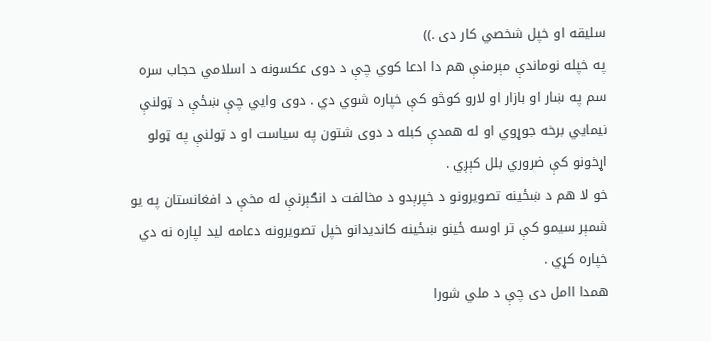سليقه او خپل شخصي کار دی .))
په خپله نوماندې مېرمنې هم دا ادعا کوي چې د دوی عکسونه د اسلامي حجاب سره سم په ښار او بازار او لارو کوڅو کې خپاره شوي دي . دوی وايي چې ښځې د ټولنې نيمايي برخه جوړوي او له همدې کبله د دوی شتون په سياست او د ټولنې په ټولو اړخونو کې ضروري بلل کېږي .
خو لا هم د ښځينه تصويرونو د خپرېدو د مخالفت د انګېرنې له مخې د افغانستان په يو شمېر سيمو کې تر اوسه ځينو ښځينه کانديدانو خپل تصويرونه دعامه ليد لپاره نه دي خپاره کړي .
همدا اامل دی چې د ملي شورا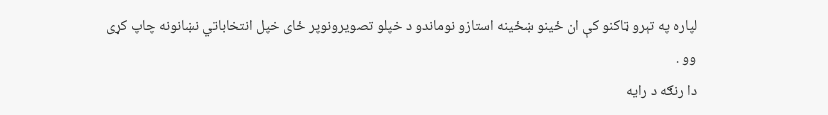لپاره په تېرو ټاکنو کې ان ځينو ښځينه استازو نوماندو د خپلو تصويرونوپر ځای خپل انتخاباتي نښانونه چاپ کړی وو .
دا رنګه د رايه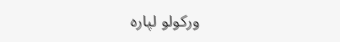ورکولو لپاره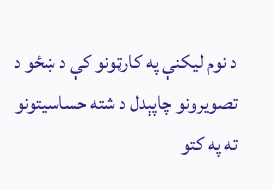د نوم ليکنې په کارټونو کې د ښځو د تصويرونو چاپېدل د شته حساسيتونو ته په کتو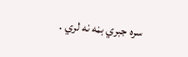سره جبري بڼه نه لري .